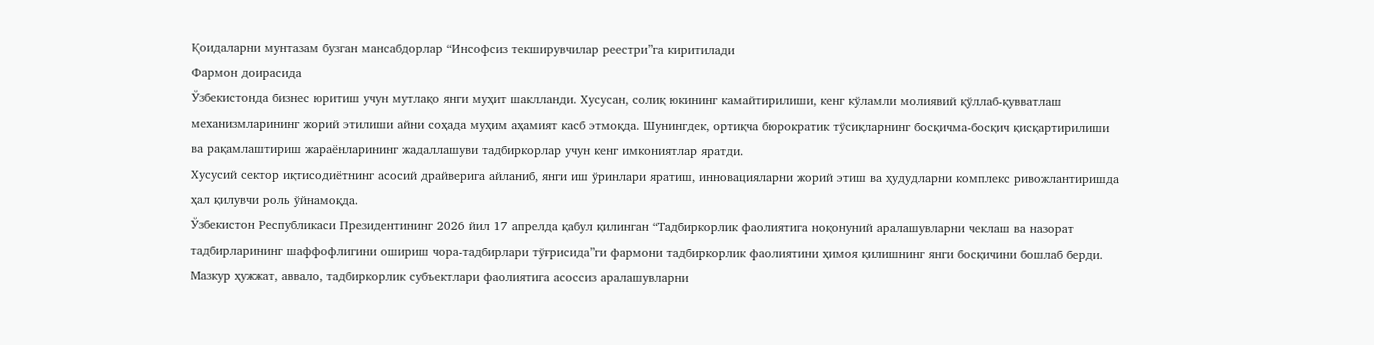Қоидаларни мунтазам бузган мансабдорлар “Инсофсиз текширувчилар реестри”га киритилади
Фармон доирасида
Ўзбекистонда бизнес юритиш учун мутлақо янги муҳит шаклланди. Хусусан, солиқ юкининг камайтирилиши, кенг кўламли молиявий қўллаб-қувватлаш механизмларининг жорий этилиши айни соҳада муҳим аҳамият касб этмоқда. Шунингдек, ортиқча бюрократик тўсиқларнинг босқичма-босқич қисқартирилиши ва рақамлаштириш жараёнларининг жадаллашуви тадбиркорлар учун кенг имкониятлар яратди.
Хусусий сектор иқтисодиётнинг асосий драйверига айланиб, янги иш ўринлари яратиш, инновацияларни жорий этиш ва ҳудудларни комплекс ривожлантиришда ҳал қилувчи роль ўйнамоқда.
Ўзбекистон Республикаси Президентининг 2026 йил 17 апрелда қабул қилинган “Тадбиркорлик фаолиятига ноқонуний аралашувларни чеклаш ва назорат тадбирларининг шаффофлигини ошириш чора-тадбирлари тўғрисида”ги фармони тадбиркорлик фаолиятини ҳимоя қилишнинг янги босқичини бошлаб берди.
Мазкур ҳужжат, аввало, тадбиркорлик субъектлари фаолиятига асоссиз аралашувларни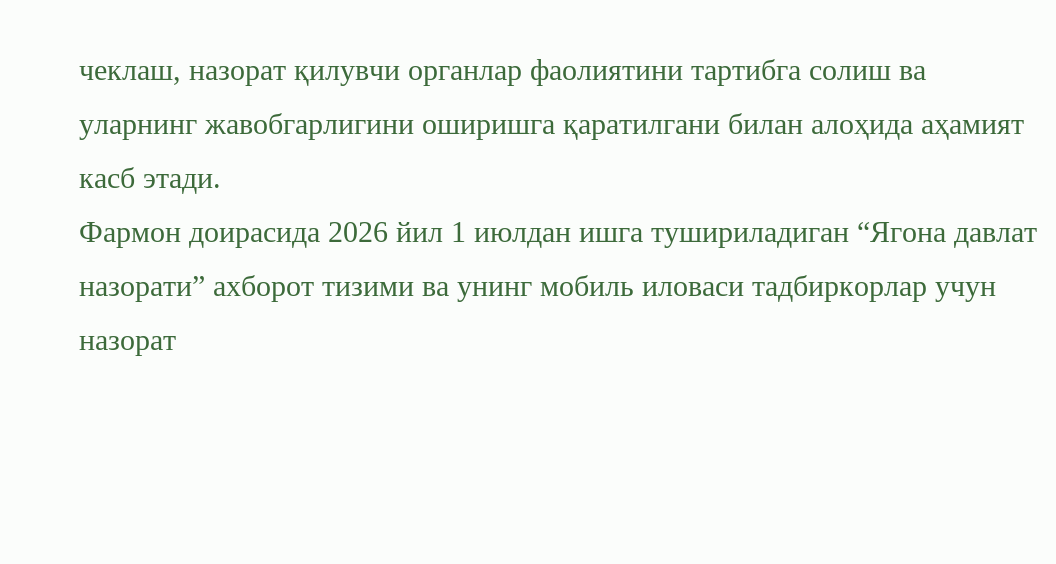чеклаш, назорат қилувчи органлар фаолиятини тартибга солиш ва уларнинг жавобгарлигини оширишга қаратилгани билан алоҳида аҳамият касб этади.
Фармон доирасида 2026 йил 1 июлдан ишга тушириладиган “Ягона давлат назорати” ахборот тизими ва унинг мобиль иловаси тадбиркорлар учун назорат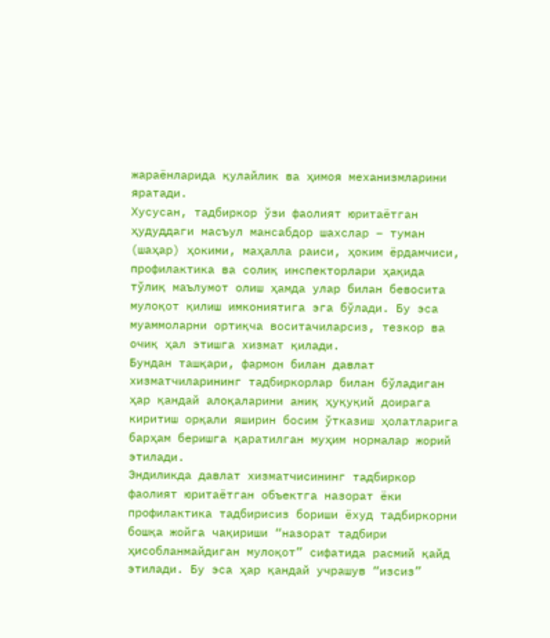жараёнларида қулайлик ва ҳимоя механизмларини яратади.
Хусусан, тадбиркор ўзи фаолият юритаётган ҳудуддаги масъул мансабдор шахслар – туман (шаҳар) ҳокими, маҳалла раиси, ҳоким ёрдамчиси, профилактика ва солиқ инспекторлари ҳақида тўлиқ маълумот олиш ҳамда улар билан бевосита мулоқот қилиш имкониятига эга бўлади. Бу эса муаммоларни ортиқча воситачиларсиз, тезкор ва очиқ ҳал этишга хизмат қилади.
Бундан ташқари, фармон билан давлат хизматчиларининг тадбиркорлар билан бўладиган ҳар қандай алоқаларини аниқ ҳуқуқий доирага киритиш орқали яширин босим ўтказиш ҳолатларига барҳам беришга қаратилган муҳим нормалар жорий этилади.
Эндиликда давлат хизматчисининг тадбиркор фаолият юритаётган объектга назорат ёки профилактика тадбирисиз бориши ёхуд тадбиркорни бошқа жойга чақириши “назорат тадбири ҳисобланмайдиган мулоқот” сифатида расмий қайд этилади. Бу эса ҳар қандай учрашув “изсиз”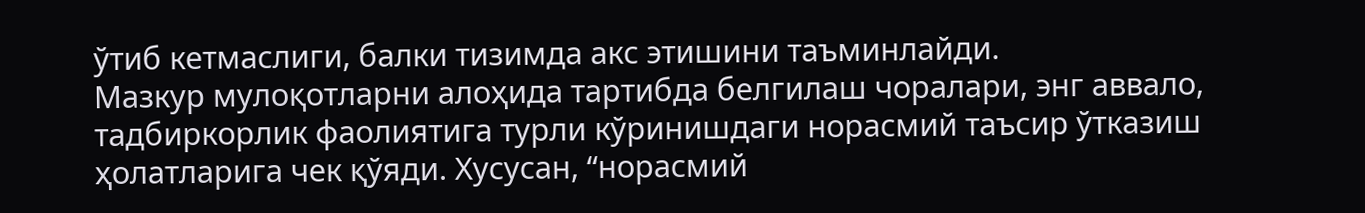ўтиб кетмаслиги, балки тизимда акс этишини таъминлайди.
Мазкур мулоқотларни алоҳида тартибда белгилаш чоралари, энг аввало, тадбиркорлик фаолиятига турли кўринишдаги норасмий таъсир ўтказиш ҳолатларига чек қўяди. Хусусан, “норасмий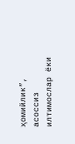ҳомийлик”, асоссиз илтимослар ёки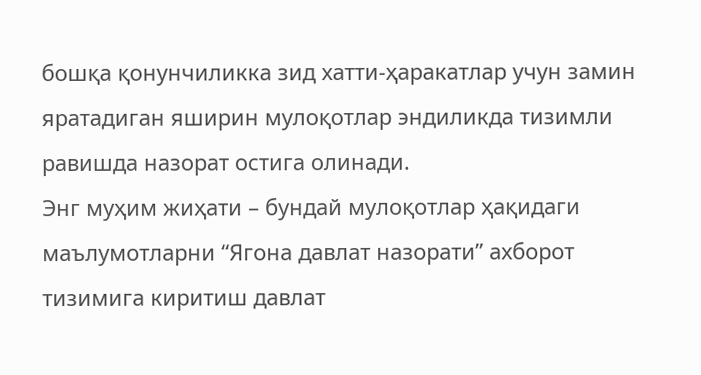бошқа қонунчиликка зид хатти-ҳаракатлар учун замин яратадиган яширин мулоқотлар эндиликда тизимли равишда назорат остига олинади.
Энг муҳим жиҳати – бундай мулоқотлар ҳақидаги маълумотларни “Ягона давлат назорати” ахборот тизимига киритиш давлат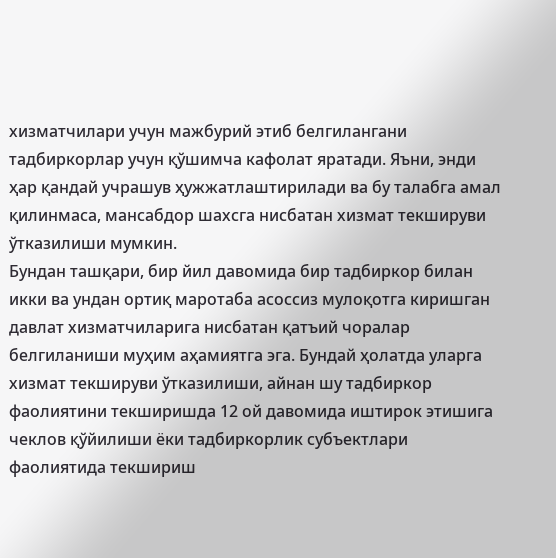хизматчилари учун мажбурий этиб белгилангани тадбиркорлар учун қўшимча кафолат яратади. Яъни, энди ҳар қандай учрашув ҳужжатлаштирилади ва бу талабга амал қилинмаса, мансабдор шахсга нисбатан хизмат текшируви ўтказилиши мумкин.
Бундан ташқари, бир йил давомида бир тадбиркор билан икки ва ундан ортиқ маротаба асоссиз мулоқотга киришган давлат хизматчиларига нисбатан қатъий чоралар белгиланиши муҳим аҳамиятга эга. Бундай ҳолатда уларга хизмат текшируви ўтказилиши, айнан шу тадбиркор фаолиятини текширишда 12 ой давомида иштирок этишига чеклов қўйилиши ёки тадбиркорлик субъектлари фаолиятида текшириш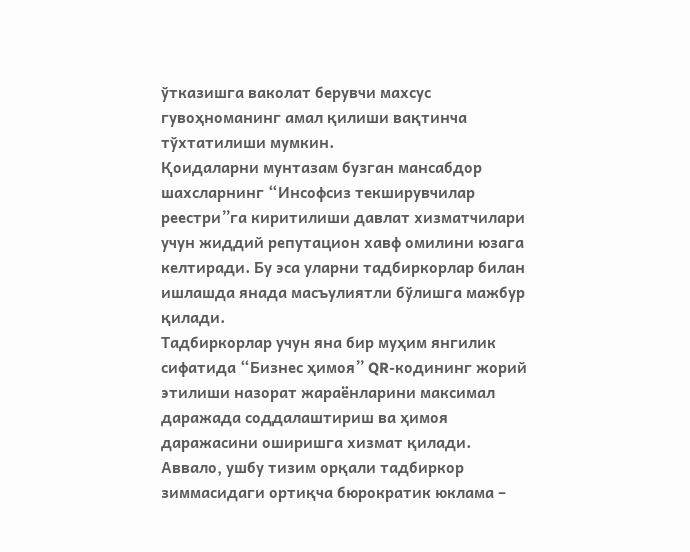ўтказишга ваколат берувчи махсус гувоҳноманинг амал қилиши вақтинча тўхтатилиши мумкин.
Қоидаларни мунтазам бузган мансабдор шахсларнинг “Инсофсиз текширувчилар реестри”га киритилиши давлат хизматчилари учун жиддий репутацион хавф омилини юзага келтиради. Бу эса уларни тадбиркорлар билан ишлашда янада масъулиятли бўлишга мажбур қилади.
Тадбиркорлар учун яна бир муҳим янгилик сифатида “Бизнес ҳимоя” QR-кодининг жорий этилиши назорат жараёнларини максимал даражада соддалаштириш ва ҳимоя даражасини оширишга хизмат қилади.
Аввало, ушбу тизим орқали тадбиркор зиммасидаги ортиқча бюрократик юклама –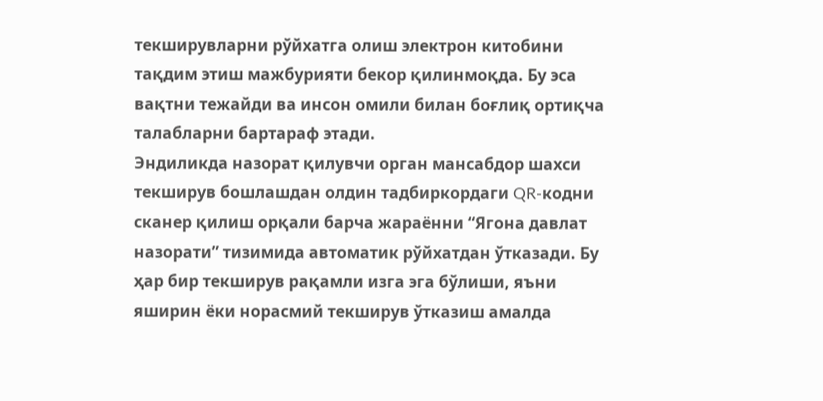текширувларни рўйхатга олиш электрон китобини тақдим этиш мажбурияти бекор қилинмоқда. Бу эса вақтни тежайди ва инсон омили билан боғлиқ ортиқча талабларни бартараф этади.
Эндиликда назорат қилувчи орган мансабдор шахси текширув бошлашдан олдин тадбиркордаги QR-кодни сканер қилиш орқали барча жараённи “Ягона давлат назорати” тизимида автоматик рўйхатдан ўтказади. Бу ҳар бир текширув рақамли изга эга бўлиши, яъни яширин ёки норасмий текширув ўтказиш амалда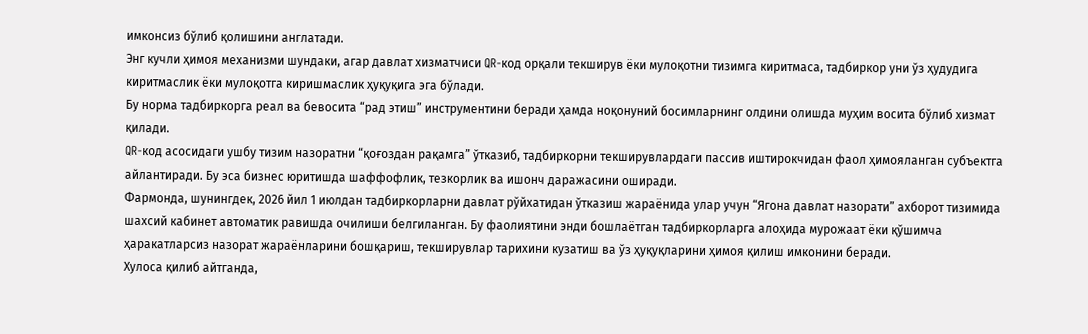имконсиз бўлиб қолишини англатади.
Энг кучли ҳимоя механизми шундаки, агар давлат хизматчиси QR-код орқали текширув ёки мулоқотни тизимга киритмаса, тадбиркор уни ўз ҳудудига киритмаслик ёки мулоқотга киришмаслик ҳуқуқига эга бўлади.
Бу норма тадбиркорга реал ва бевосита “рад этиш” инструментини беради ҳамда ноқонуний босимларнинг олдини олишда муҳим восита бўлиб хизмат қилади.
QR-код асосидаги ушбу тизим назоратни “қоғоздан рақамга” ўтказиб, тадбиркорни текширувлардаги пассив иштирокчидан фаол ҳимояланган субъектга айлантиради. Бу эса бизнес юритишда шаффофлик, тезкорлик ва ишонч даражасини оширади.
Фармонда, шунингдек, 2026 йил 1 июлдан тадбиркорларни давлат рўйхатидан ўтказиш жараёнида улар учун “Ягона давлат назорати” ахборот тизимида шахсий кабинет автоматик равишда очилиши белгиланган. Бу фаолиятини энди бошлаётган тадбиркорларга алоҳида мурожаат ёки қўшимча ҳаракатларсиз назорат жараёнларини бошқариш, текширувлар тарихини кузатиш ва ўз ҳуқуқларини ҳимоя қилиш имконини беради.
Хулоса қилиб айтганда,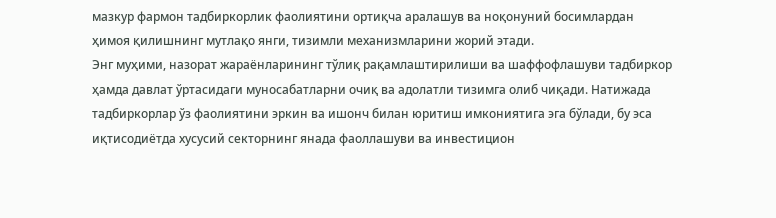мазкур фармон тадбиркорлик фаолиятини ортиқча аралашув ва ноқонуний босимлардан ҳимоя қилишнинг мутлақо янги, тизимли механизмларини жорий этади.
Энг муҳими, назорат жараёнларининг тўлиқ рақамлаштирилиши ва шаффофлашуви тадбиркор ҳамда давлат ўртасидаги муносабатларни очиқ ва адолатли тизимга олиб чиқади. Натижада тадбиркорлар ўз фаолиятини эркин ва ишонч билан юритиш имкониятига эга бўлади, бу эса иқтисодиётда хусусий секторнинг янада фаоллашуви ва инвестицион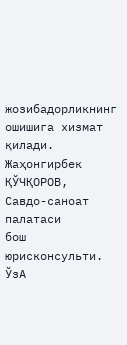жозибадорликнинг ошишига хизмат қилади.
Жаҳонгирбек ҚЎЧҚОРОВ,
Савдо-саноат палатаси
бош юрисконсульти.
ЎзА